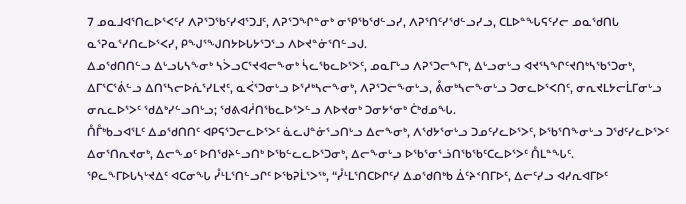7 ᓄᓇᒧᐊᕐᑎᓚᐅᕐᐸᑦᓯ ᐱᕈᕐᑐᖃᑦᓯᐊᕐᑐᒧᑦ, ᐱᕈᕐᑐᖏᓐᓂᒃ ᓂᕿᖃᖁᓪᓗᓯ, ᐱᕈᕐᑎᑦᓯᖁᓪᓗᓯᓗ, ᑕᒪᐅᓐᖓᕋᑦᓯᓕ ᓄᓇᖁᑎᒐ ᓇᕐᕈᓇᕐᓯᑎᓚᐅᕐᐸᓯ, ᑭᖑᕐᖑᑎᔭᐅᒐᔭᕐᑐᕐᓗ ᐱᐅᔪᓐᓃᕐᑎᓪᓗᒍ.
ᐃᓄᖁᑎᑎᓪᓗ ᐃᒡᓗᒐᓴᖕᓂᒃ ᓴᐴᓗᑕᕐᔪᐊᓕᖕᓂᒃ ᓵᓚᖃᓚᐅᕐᐳᑦ, ᓄᓇᒥᒡᓗ ᐱᕈᕐᑐᓕᖕᒥᒃ, ᐃᒡᓗᓂᒡᓗ ᐊᔪᕐᓴᖏᑦᔪᑎᒃᓴᖃᕐᑐᓂᒃ, ᐃᒥᕐᑕᕐᕖᓪᓗ ᐃᑎᕐᓴᓕᐅᕇᕐᓯᒪᔪᑦ, ᓇᐹᕐᑐᓂᒡᓗ ᐅᕐᓱᒃᓴᓕᖕᓂᒃ, ᐱᕈᕐᑐᓕᖕᓂᒡᓗ, ᕔᓂᒃᓴᓕᖕᓂᒡᓗ ᑐᓂᓚᐅᕐᐸᑎᑦ, ᓂᕆᔪᒪᔭᓕᒫᒥᓂᒡᓗ ᓂᕆᓚᐅᕐᐳᑦ ᖁᐃᒃᓯᓪᓗᑎᒡᓗ; ᖁᕕᐊᓲᑎᖃᓚᐅᕐᐳᓪᓗ ᐱᐅᔪᓂᒃ ᑐᓂᔭᕐᓂᒃ ᑖᒃᑯᓄᖓ.
ᑍᒤᒃᑲᓗᐊᕐᒪᑦ ᐃᓄᖁᑎᑎᑦ ᐊᑭᕋᕐᑐᓕᓚᐅᕐᐳᑦ ᓈᓚᒍᓐᓃᕐᓗᑎᒡᓗ ᐃᓕᖕᓂᒃ, ᐱᖁᔭᕐᓂᒡᓗ ᑐᓄᑦᓯᓚᐅᕐᐳᑦ, ᐅᖃᕐᑎᖕᓂᒡᓗ ᑐᖁᑦᓯᓚᐅᕐᐳᑦ ᐃᓂᕐᑎᕆᔪᓂᒃ, ᐃᓕᖕᓄᑦ ᐅᑎᖁᔨᓪᓗᑎᒃ ᐅᖃᓪᓚᓚᐅᕐᑐᓂᒃ, ᐃᓕᖕᓂᒡᓗ ᐅᖃᕐᓂᕐᓘᑎᖃᖃᑦᑕᓚᐅᕐᐳᑦ ᑍᒪᓐᖓᑦ.
ᕿᓚᖕᒥᐅᒐᓴᒡᔪᐃᑦ ᐊᑕᓂᖓ ᓮᒻᒪᕐᑎᓪᓗᒋᑦ ᐅᖃᕈᒫᕐᐳᖅ, “ᓮᒻᒪᕐᑎᑕᐅᒋᑦᓯ ᐃᓄᖁᑎᒃᑲ ᐄᑦᔨᑉᑎᒥᐅᑦ, ᐃᓕᑦᓯᓗ ᐊᓯᕆᐊᒥᐅᑦ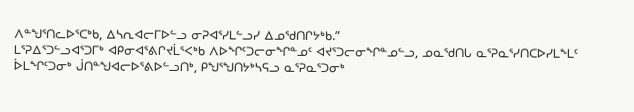ᐱᓐᖑᕐᑎᓚᐅᕐᑕᒃᑲ, ᐃᓴᕆᐊᓕᒥᐅᓪᓗ ᓂᕈᐊᕐᓯᒪᓪᓗᓯ ᐃᓄᖁᑎᒋᔭᒃᑲ.”
ᒪᕐᕈᐃᕐᑐᓪᓗᐊᕐᑐᒥᒃ ᐊᑭᓂᐊᕐᕕᒋᔪᒫᕐᐸᒃᑲ ᐱᐅᖏᑦᑐᓕᓂᖏᓐᓄᑦ ᐊᔪᕐᑐᓕᓂᖏᓐᓄᓪᓗ, ᓄᓇᖁᑎᒐ ᓇᕐᕈᓇᕐᓯᑎᑕᐅᓯᒪᖕᒪᑦ ᐆᒪᖏᑦᑐᓂᒃ ᒎᑎᓐᖑᐊᓕᐅᕐᕕᐅᓪᓗᑎᒃ, ᑭᖑᕐᖑᑎᔭᒃᓴᕋᓗ ᓇᕐᕈᓇᕐᑐᓂᒃ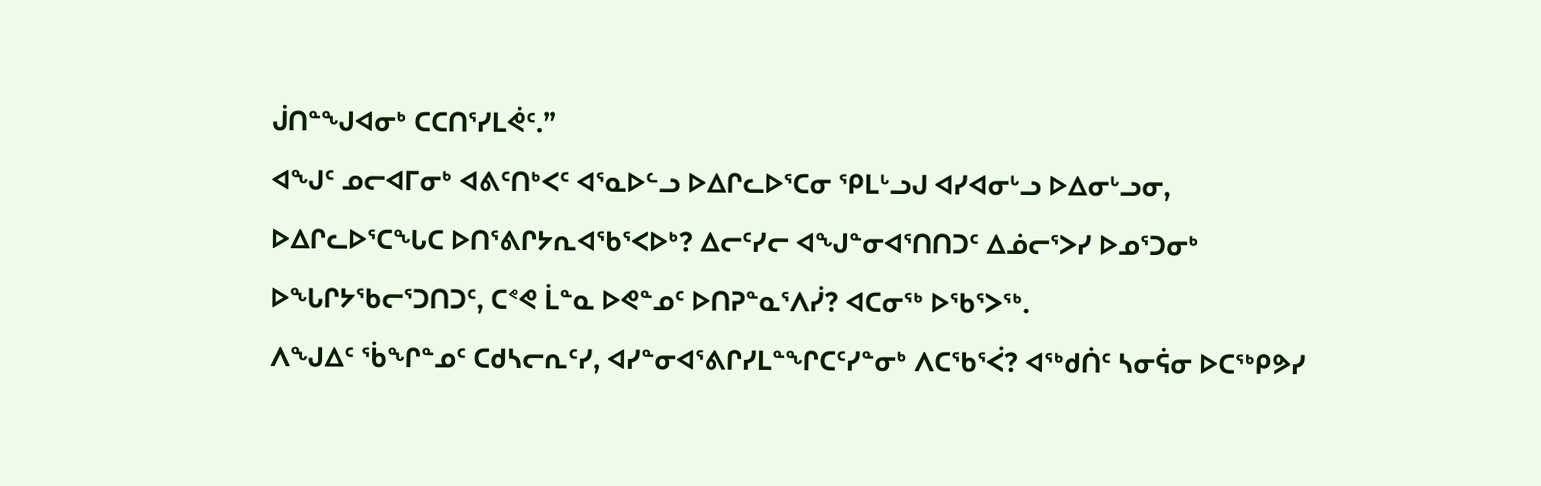ᒎᑎᓐᖑᐊᓂᒃ ᑕᑕᑎᕐᓯᒪᕚᑦ.”
ᐊᖑᑦ ᓄᓕᐊᒥᓂᒃ ᐊᕕᑦᑎᒃᐸᑦ ᐊᕐᓇᐅᓪᓗ ᐅᐃᒋᓚᐅᕐᑕᓂ ᕿᒪᒡᓗᒍ ᐊᓯᐊᓂᒡᓗ ᐅᐃᓂᒡᓗᓂ, ᐅᐃᒋᓚᐅᕐᑕᖓᑕ ᐅᑎᕐᕕᒋᔭᕆᐊᖃᕐᐸᐅᒃ? ᐃᓕᑦᓯᓕ ᐊᖑᓐᓂᐊᕐᑎᑎᑐᑦ ᐃᓅᓕᕐᐳᓯ ᐅᓄᕐᑐᓂᒃ ᐅᖓᒋᔭᖃᓕᕐᑐᑎᑐᑦ, ᑕᕝᕙ ᒫᓐᓇ ᐅᕙᓐᓄᑦ ᐅᑎᕈᓐᓇᕐᐱᓰ? ᐊᑕᓂᖅ ᐅᖃᕐᐳᖅ.
ᐱᖑᐃᑦ ᖄᖏᓐᓄᑦ ᑕᑯᓴᓕᕆᑦᓯ, ᐊᓯᓐᓂᐊᕐᕕᒋᓯᒪᓐᖏᑕᑦᓯᓐᓂᒃ ᐱᑕᖃᕐᐹ? ᐊᖅᑯᑏᑦ ᓴᓂᕌᓂ ᐅᑕᖅᑭᕗᓯ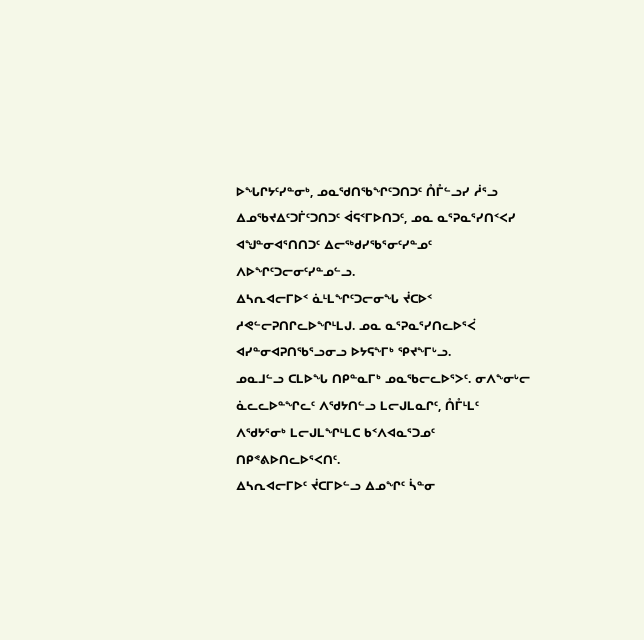ᐅᖓᒋᔭᑦᓯᓐᓂᒃ, ᓄᓇᖁᑎᖃᖏᑦᑐᑎᑐᑦ ᑍᒤᓪᓗᓯ ᓲᕐᓗ ᐃᓄᖃᔪᐃᑦᑐᒦᑦᑐᑎᑐᑦ ᐋᕋᑉᒥᐅᑎᑐᑦ, ᓄᓇ ᓇᕐᕈᓇᕐᓯᑎᑉᐸᓯ ᐊᖑᓐᓂᐊᕐᑎᑎᑐᑦ ᐃᓕᖅᑯᓯᖃᕐᓂᑦᓯᓐᓄᑦ ᐱᐅᖏᑦᑐᓕᓂᑦᓯᓐᓄᓪᓗ.
ᐃᓴᕆᐊᓕᒥᐅᑉ ᓈᒻᒪᖏᑦᑐᓕᓂᖓ ᔫᑕᐅᑉ ᓱᕙᓪᓕᕈᑎᒋᓚᐅᖏᒻᒪᒍ. ᓄᓇ ᓇᕐᕈᓇᕐᓯᑎᓚᐅᕐᐹ ᐊᓯᓐᓂᐊᕈᑎᖃᕐᓗᓂᓗ ᐅᔭᕋᖕᒥᒃ ᕿᔪᖕᒥᒡᓗ.
ᓄᓇᒧᓪᓗ ᑕᒪᐅᖓ ᑎᑭᓐᓇᒥᒃ ᓄᓇᖃᓕᓚᐅᕐᐳᑦ. ᓂᐱᖕᓂᒡᓕ ᓈᓚᓚᐅᓐᖏᓚᑦ ᐱᖁᔭᑎᓪᓗ ᒪᓕᒍᒪᓇᒋᑦ, ᑍᒤᒻᒪᑦ ᐱᖁᔭᕐᓂᒃ ᒪᓕᒍᒪᖏᒻᒪᑕ ᑲᑉᐱᐊᓇᕐᑐᓄᑦ ᑎᑭᕝᕕᐅᑎᓚᐅᕐᐸᑎᑦ.
ᐃᓴᕆᐊᓕᒥᐅᑦ ᔫᑕᒥᐅᓪᓗ ᐃᓄᖏᑦ ᓵᓐᓂ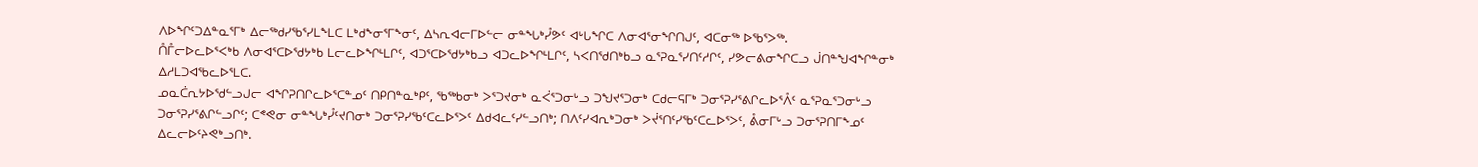ᐱᐅᖏᑦᑐᐃᓐᓇᕐᒥᒃ ᐃᓕᖅᑯᓯᖃᕐᓯᒪᖕᒪᑕ ᒪᒃᑯᖕᓂᕐᒥᖕᓂᑦ, ᐃᓴᕆᐊᓕᒥᐅᓪᓕ ᓂᓐᖓᒃᓮᕗᑦ ᐊᒡᒐᖏᑕ ᐱᓂᐊᕐᓂᖏᑎᒍᑦ, ᐊᑕᓂᖅ ᐅᖃᕐᐳᖅ.
ᑍᒤᓕᐅᓚᐅᕐᐸᒃᑲ ᐱᓂᐊᕐᑕᐅᖁᔭᒃᑲ ᒪᓕᓚᐅᖏᒻᒪᒋᑦ, ᐊᑐᕐᑕᐅᖁᔭᒃᑲᓗ ᐊᑐᓚᐅᖏᒻᒪᒋᑦ, ᓴᐸᑎᖁᑎᒃᑲᓗ ᓇᕐᕈᓇᕐᓯᑎᑦᓱᒋᑦ, ᓯᕗᓕᕕᓂᖏᑕᓗ ᒎᑎᓐᖑᐊᖏᓐᓂᒃ ᐃᓱᒪᑐᐊᖃᓚᐅᕐᒪᑕ.
ᓄᓇᑖᕆᔭᐅᖁᓪᓗᒍᓕ ᐊᖏᕈᑎᒋᓚᐅᕐᑕᓐᓄᑦ ᑎᑭᑎᓐᓇᒃᑭᑦ, ᖃᖅᑲᓂᒃ ᐳᕐᑐᔪᓂᒃ ᓇᐹᕐᑐᓂᒡᓗ ᑐᖑᔪᕐᑐᓂᒃ ᑕᑯᓕᕋᒥᒃ ᑐᓂᕐᕈᓯᕐᕕᒋᓚᐅᕐᐰᑦ ᓇᕐᕈᓇᕐᑐᓂᒡᓗ ᑐᓂᕐᕈᓯᕐᕕᒋᓪᓗᒋᑦ; ᑕᕝᕙᓂ ᓂᓐᖓᒃᓮᑦᔪᑎᓂᒃ ᑐᓂᕐᕈᓯᖃᑦᑕᓚᐅᕐᐳᑦ ᐃᑯᐊᓚᑦᓯᓪᓗᑎᒃ; ᑎᐱᑦᓯᐊᕆᒃᑐᓂᒃ ᐳᔫᕐᑎᑦᓯᖃᑦᑕᓚᐅᕐᐳᑦ, ᕔᓂᒥᒡᓗ ᑐᓂᕐᕈᑎᒥᖕᓄᑦ ᐃᓚᓕᐅᑦᔨᕙᒃᓗᑎᒃ.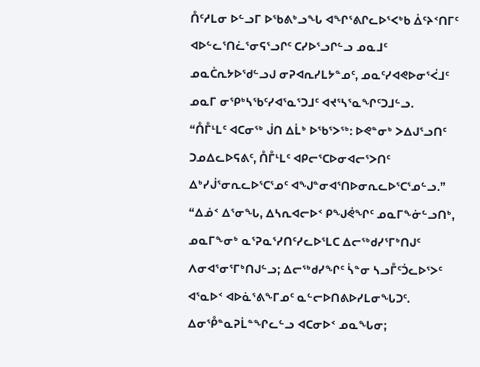ᑍᑦᓱᒪᓂ ᐅᓪᓗᒥ ᐅᖃᕕᒃᓗᖓ ᐊᖏᕐᕕᒋᓚᐅᕐᐸᒃᑲ ᐄᑦᔨᑉᑎᒥᑦ ᐊᐅᓪᓚᕐᑎᓛᕐᓂᕋᕐᓗᒋᑦ ᑕᓯᐅᕐᓗᒋᓪᓗ ᓄᓇᒧᑦ ᓄᓇᑖᕆᔭᐅᖁᓪᓗᒍ ᓂᕈᐊᕆᓯᒪᔭᓐᓄᑦ, ᓄᓇᑦᓯᐊᕙᐅᓂᕐᐹᒧᑦ ᓄᓇᒥ ᓂᕿᒃᓴᖃᑦᓯᐊᕐᓇᕐᑐᒧᑦ ᐊᔪᕐᓴᕐᓇᖏᑦᑐᒧᓪᓗ.
“ᑍᒤᒻᒪᑦ ᐊᑕᓂᖅ ᒎᑎ ᐃᒫᒃ ᐅᖃᕐᐳᖅ: ᐅᕙᓐᓂᒃ ᐳᐃᒍᕐᓗᑎᑦ ᑐᓄᐃᓚᐅᕋᕕᑦ, ᑍᒤᒻᒪᑦ ᐊᑭᓕᕐᑕᐅᓂᐊᓕᕐᐳᑎᑦ ᐃᒃᓯᒎᕐᓂᕆᓚᐅᕐᑕᕐᓄᑦ ᐊᖑᓐᓂᐊᕐᑎᐅᓂᕆᓚᐅᕐᑕᕐᓄᓪᓗ.”
“ᐃᓅᑉ ᐃᕐᓂᖓ, ᐃᓴᕆᐊᓕᐅᑉ ᑭᖑᕚᖏᑦ ᓄᓇᒥᖕᓃᓪᓗᑎᒃ, ᓄᓇᒥᖕᓂᒃ ᓇᕐᕈᓇᕐᓯᑎᑦᓯᓚᐅᕐᒪᑕ ᐃᓕᖅᑯᓯᕐᒥᒃᑎᒍᑦ ᐱᓂᐊᕐᓂᕐᒥᒃᑎᒍᓪᓗ; ᐃᓕᖅᑯᓯᖏᑦ ᓵᓐᓂ ᓴᓗᒤᑦᑑᓚᐅᕐᐳᑦ ᐊᕐᓇᐅᑉ ᐊᐅᓈᕐᕕᖕᒥᓄᑦ ᓇᓪᓕᐅᑎᕕᐅᓯᒪᓂᖓᑐᑦ.
ᐃᓂᕾᓐᓇᕈᒫᓐᖏᓚᓪᓗ ᐊᑕᓂᐅᑉ ᓄᓇᖓᓂ;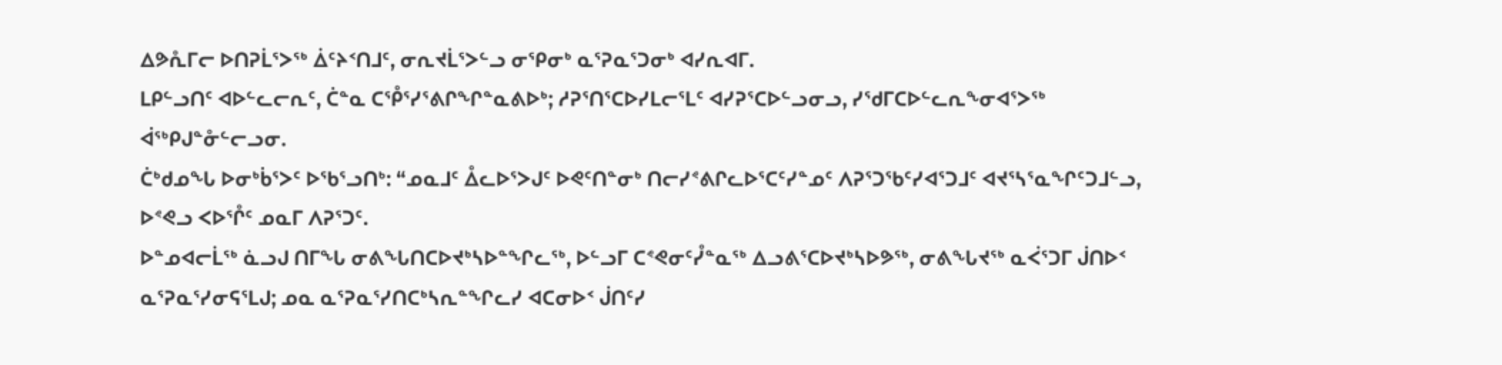ᐃᕗᕅᒥᓕ ᐅᑎᕈᒫᕐᐳᖅ ᐄᑦᔨᑉᑎᒧᑦ, ᓂᕆᔪᒫᕐᐳᓪᓗ ᓂᕿᓂᒃ ᓇᕐᕈᓇᕐᑐᓂᒃ ᐊᓯᕆᐊᒥ.
ᒪᑭᓪᓗᑎᑦ ᐊᐅᓪᓚᓕᕆᑦ, ᑖᓐᓇ ᑕᕾᕐᓯᕐᕕᒋᖏᓐᓇᕕᐅᒃ; ᓱᕈᕐᑎᕐᑕᐅᓯᒪᓕᕐᒪᑦ ᐊᓯᕈᕐᑕᐅᓪᓗᓂᓗ, ᓯᖁᒥᑕᐅᓪᓚᕆᖕᓂᐊᕐᐳᖅ ᐋᖅᑭᒍᓐᓁᓪᓕᓗᓂ.
ᑖᒃᑯᓄᖓ ᐅᓂᒃᑳᕐᐳᑦ ᐅᖃᕐᓗᑎᒃ: “ᓄᓇᒧᑦ ᐂᓚᐅᕐᐳᒍᑦ ᐅᕙᑦᑎᓐᓂᒃ ᑎᓕᓯᕝᕕᒋᓚᐅᕐᑕᑦᓯᓐᓄᑦ ᐱᕈᕐᑐᖃᑦᓯᐊᕐᑐᒧᑦ ᐊᔪᕐᓴᕐᓇᖏᑦᑐᒧᓪᓗ, ᐅᕝᕙᓗ ᐸᐅᕐᒊᑦ ᓄᓇᒥ ᐱᕈᕐᑐᑦ.
ᐅᓐᓄᐊᓕᒫᖅ ᓈᓗᒍ ᑎᒥᖓ ᓂᕕᖓᑎᑕᐅᔪᒃᓴᐅᓐᖏᓚᖅ, ᐅᓪᓗᒥ ᑕᕝᕙᓂᑦᓮᓐᓇᖅ ᐃᓗᕕᕐᑕᐅᔪᒃᓴᐅᕗᖅ, ᓂᕕᖓᔪᖅ ᓇᐹᕐᑐᒥ ᒎᑎᐅᑉ ᓇᕐᕈᓇᕐᓯᓂᕋᕐᒪᒍ; ᓄᓇ ᓇᕐᕈᓇᕐᓯᑎᑕᒃᓴᕆᓐᖏᓚᓯ ᐊᑕᓂᐅᑉ ᒎᑎᑦᓯ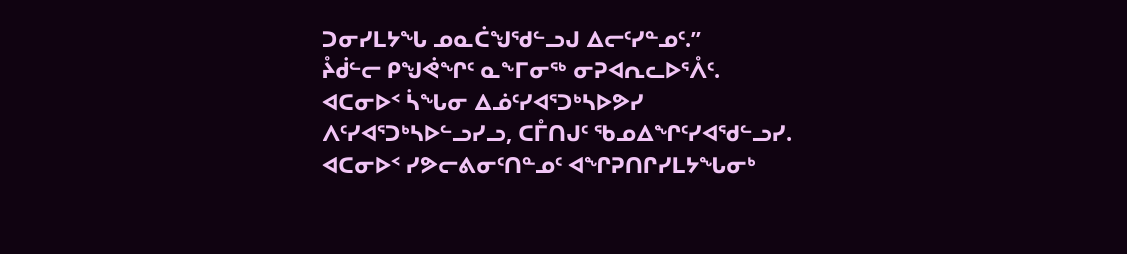ᑐᓂᓯᒪᔭᖓ ᓄᓇᑖᖑᖁᓪᓗᒍ ᐃᓕᑦᓯᓐᓄᑦ.”
ᔧᑰᓪᓕ ᑭᖑᕚᖏᑦ ᓇᖕᒥᓂᖅ ᓂᕈᐊᕆᓚᐅᕐᐰᑦ.
ᐊᑕᓂᐅᑉ ᓵᖓᓂ ᐃᓅᑦᓯᐊᕐᑐᒃᓴᐅᕗᓯ ᐱᑦᓯᐊᕐᑐᒃᓴᐅᓪᓗᓯᓗ, ᑕᒤᑎᒍᑦ ᖃᓄᐃᖏᑦᓯᐊᖁᓪᓗᓯ. ᐊᑕᓂᐅᑉ ᓯᕗᓕᕕᓂᑦᑎᓐᓄᑦ ᐊᖏᕈᑎᒋᓯᒪᔭᖓᓂᒃ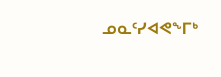ᓄᓇᑦᓯᐊᕙᖕᒥᒃ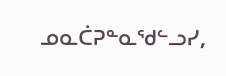ᓄᓇᑖᕈᓐᓇᖁᓪᓗᓯ,